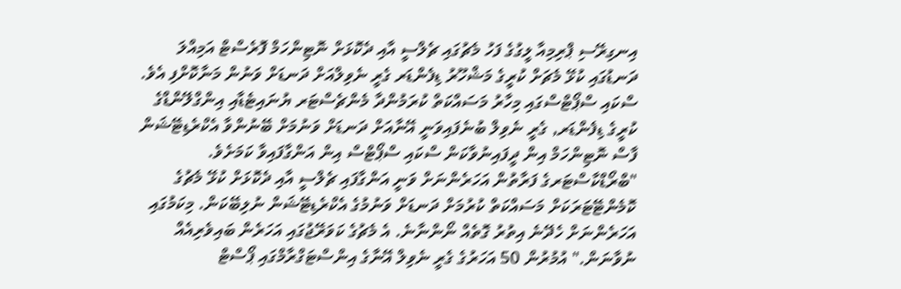އިނގިރޭސި ޕްރިމިއާ ލީގުގެ ފަހު މެޗުގައި ޗެލްސީ އާއި ދެކޮޅަށް ނޮޓިންހަމް ފޮރެސްޓް އަމިއްލަ ދަނޑުގައި ކުޅޭ މެޗަށް ކުރީގެ މަޝްހޫރު ޑިފެންޑަރ ގެރީ ނެވިލްއަށް ދަނޑަށް ވަނުން މަނާކޮށްފި އެވެ.
ސްކައި ސްޕޯޓްސްގައި މިހާރު މަސައްކަތް ކުރަމުންދާ މެންޗެސްޓަރ ޔުނައިޓެޑާއި އިންގްލޭންޑްގެ ކުރީގެ ޑިފެންޑަރ, ގެރީ ނެވިލް ބުނެފައިވަނީ އޭނާއަށް ދަނޑަށް ވަނުމަށް ބޭނުންވާ އެކްރެޑިޓޭޝަން ފާސް ނޮޓިންހަމް އިން ދީފައިނުވާކަން ސްކައި ސްޕޯޓްސް އިން އަންގާފައިވާ ކަމަށެވެ.
"ބްރޯޑްކާސްޓަރގެ ފަރާތުން އަހަރެންނަށް ވަނީ އަންގާފައި ޗެލްސީ އާއި ދެކޮޅަށް ކުޅޭ މެޗުގެ ކޮމެންޓޭޓަރަކަށް މަސައްކަތް ކުރުމަށް ދަނޑަށް ވަނުމުގެ އެކްރެޑިޓޭޝަން ނުލިބޭކަން. މިކަމުގައި އަހަރެންނަށް ހެދޭނެ އިތުރު ގޮތެއް ނޯންނާނެ. އެ މެޗުގެ ކަވަރޭޖުގައި އަހަރެން ބައިވެރިއެއް ނުވާނަން." އުމުރުން 50 އަހަރުގެ ގެރީ ނެވިލް އޭނާގެ އިންސްޓަގްރާމްގައި ޕޯސްޓް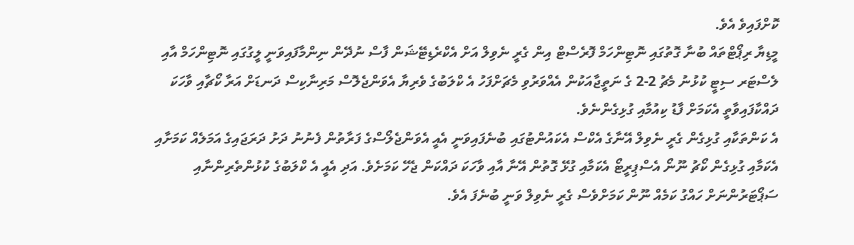ކޮށްފައިވެ އެވެ.
މީޑިޔާ ރިޕޯޓްތައް ބުނާ ގޮތުގައި ނޮޓިންހަމް ފޮރެސްޓް އިން ގެރީ ނެވިލް އަށް އެކްރެޑިޓޭޝަން ފާސް ނުދޭން ނިންމާފައިވަނީ ލީގުގައި ނޮޓިންހަމް އާއި ލެސްޓަރ ސިޓީ ކުޅުނު މެޗު 2-2 ގެ ނަތީޖާއަކުން އެއްވަރުވި މެޗަށްފަހު އެ ކްލަބުގެ ވެރިޔާ އެވަންޖެލޮސް މަރިނާކިސް ދަނޑަށް އަރާ ކޯޗާއި ވާހަކަ ދައްކާފައިވާތީ އެކަމަށް ފާޑު ކިއުމާއި ގުޅިގެންނެވެ.
އެ ކަންތަކާއި ގުޅިގެން ގެރީ ނެވިލް އޭނާގެ އެކްސް އެކައުންޓުގައި ބުނެފައިވަނީ އެއީ އެވަންޖެލޯސްގެ ފަރާތުން ފެނުނު ދަށު ދަރަޖައިގެ އަމަލެއް ކަމަށާއި އެކަމާއި ގުޅިގެން ކޯޗު ނޫނޯ އެސްޕިރީޓޯ އެކަމާއި ގުޅޭ ގޮތުން އޭނާ އާއި ވާހަކަ ދައްކަން ޖެހޭ ކަމަށެވެ. އަދި އެއީ އެ ކްލަބުގެ ކުޅުންތެރިންނާއި ސަޕޯޓަރުންނަށް ހައްގު ކަމެއް ނޫން ކަމަށްވެސް ގެރީ ނެވިލް ވަނީ ބުނެފަ އެވެ.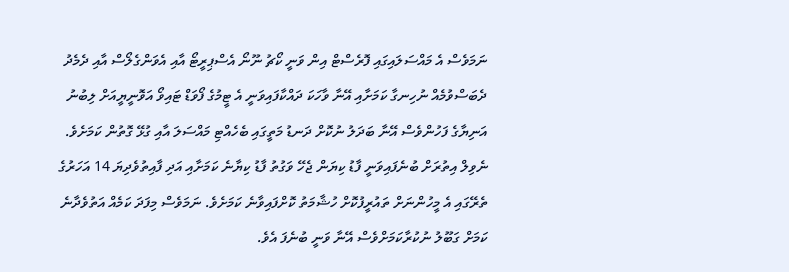ނަމަވެސް އެ މައްސަލައިގައި ފޮރެސްޓް އިން ވަނީ ކޯޗު ނޫނޯ އެސްޕިރީޓޯ އާއި އެވަންގެލޯސް އާއި ދެމެދު ދެބަސްވުމެއް ނުހިނގާ ކަމަށާއި އޭނާ ވާހަކަ ދައްކާފައިވަނީ އެ ޓީމުގެ ފޯވަޑް ޓައިވޯ އަވޮނީޔީއަށް ލިބުނު އަނިޔާގެ ފަހުންވެސް އޭނާ ބަދަލު ނުކޮށް ދަނޑު މަތީގައި ބެހެއްޓި މައްސަލަ އާއި ގުޅޭ ގޮތުން ކަމަށެވެ.
ނެވިލް އިތުރަށް ބުނެފައިވަނީ ފާޑު ކިޔަން ޖެހޭ ވަގުތު ފާޑު ކިޔާނެ ކަމަށާއި އަދި ފާއިތުވެދިޔަ 14 އަހަރުގެ ތެރޭގައި އެ މީހުންނަށް ތައުރީފުކޮށް ހުޝާމަތު ކޮށްފައިވާނެ ކަމަށެވެ. ނަމަވެސް މިފަދަ ކަމެއް އަތުވެދާނެ ކަމަށް ގަބޫލު ނުކުރާކަމަށްވެސް އޭނާ ވަނީ ބުނެފަ އެވެ.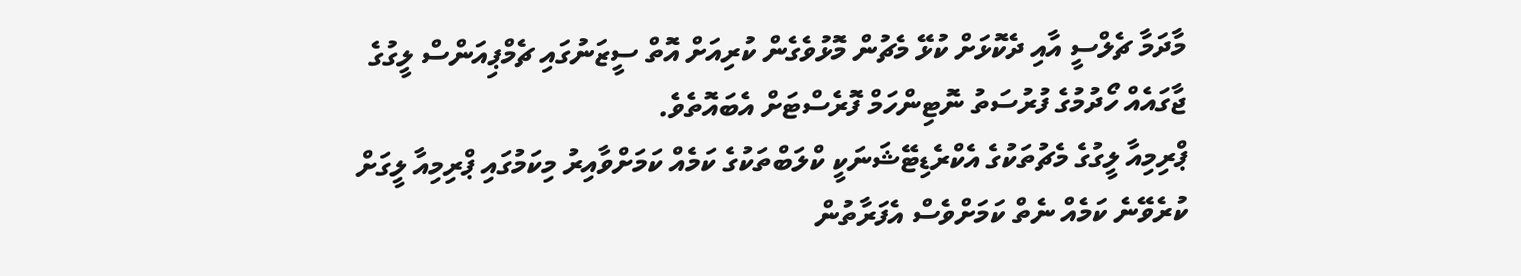މާދަމާ ޗެލްސީ އާއި ދެކޮޅަށް ކުޅޭ މެޗުން މޮޅުވެގެން ކުރިއަށް އޮތް ސީޒަނުގައި ޗެމްޕިއަންސް ލީގުގެ ޖާގައެއް ހޯދުމުގެ ފުރުސަތު ނޮޓިންހަމް ފޮރެސްޓަށް އެބައޮތެވެ.
ޕްރިމިއާ ލީގުގެ މެޗުތަކުގެ އެކްރެޑިޓޭޝަނަކީ ކްލަބްތަކުގެ ކަމެއް ކަމަށްވާއިރު މިކަމުގައި ޕްރިމިއާ ލީގަށް ކުރެވޭނެ ކަމެއް ނެތް ކަމަށްވެސް އެފަރާތުން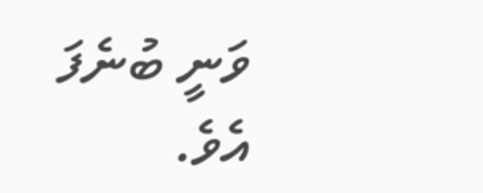ވަނީ ބުނެފަ އެވެ.